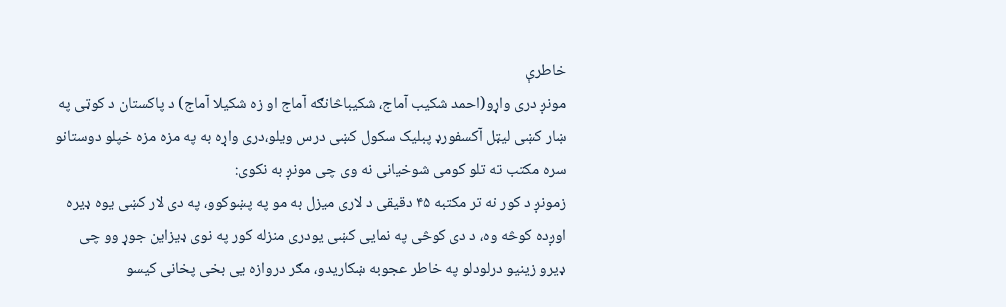خاطرې
مونږ دری واړو(احمد شکیب آماج، شکیباڅانګه آماج او زه شکیلا آماج) د پاکستان د کوټی په ښار کښی لیټل آکسفورډ پبلیک سکول کښی درس ویلو،دری واړه به په مزه مزه خپلو دوستانو سره مکتب ته تلو کومی شوخیانی نه وی چی مونږ به نکوی:
زمونږ د کور نه تر مکتبه ۴۵ دقیقی د لاری میزل به مو په پښوکوو، په دی لار کښی یوه ډیره اوږده کوڅه وه، د دی کوڅی په نمایی کښی یودری منزله کور په نوی ډیزاین جوړ وو چی ډیرو زینیو درلودلو په خاطر عجوبه ښکاریدو، مګر دروازه یی بخی پخانی کیسو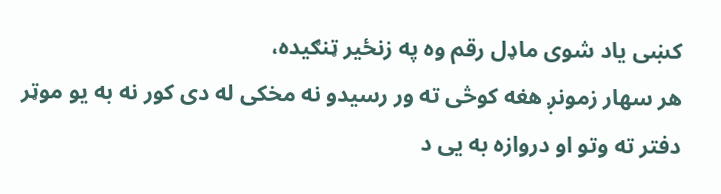کښی یاد شوی ماډل رقم وه په زنځیر ټنګیده،
هر سهار زمونږ هغه کوڅی ته ور رسیدو نه مخکی له دی کور نه به یو موټر دفتر ته وتو او دروازه به یی د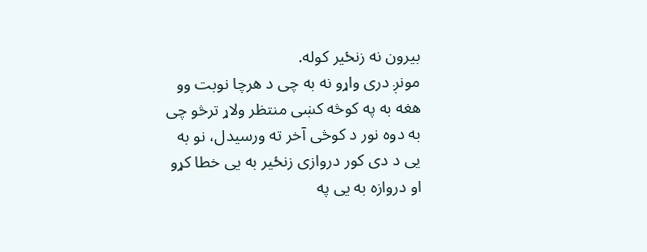بیرون نه زنځیر کوله.
مونږ دری واړو نه به چی د هرچا نوبت وو هغه به په کوڅه کښی منتظر ولاړ ترڅو چی به دوه نور د کوڅی آخر ته ورسیدل، نو به یی د دی کور دروازی زنځیر به یی خطا کړو او دروازه به یی په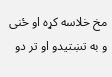مخ خلاسه کړه او ځنی و به تښتیدو او تر دو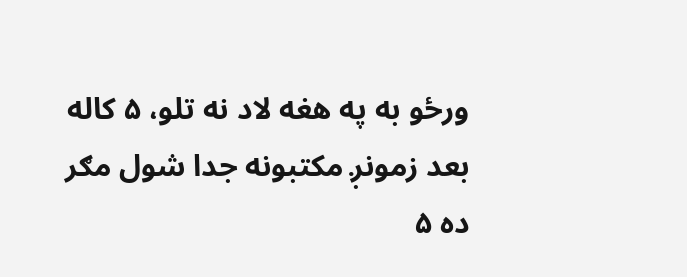ورځو به په هغه لاد نه تلو، ۵ کاله بعد زمونږ مکتبونه جدا شول مګر ده ۵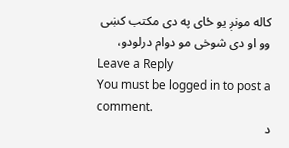کاله مونږ یو ځای په دی مکتب کښی وو او دی شوخی مو دوام درلودو،
Leave a Reply
You must be logged in to post a comment.
د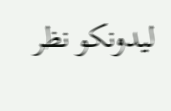لیدونکو نظر